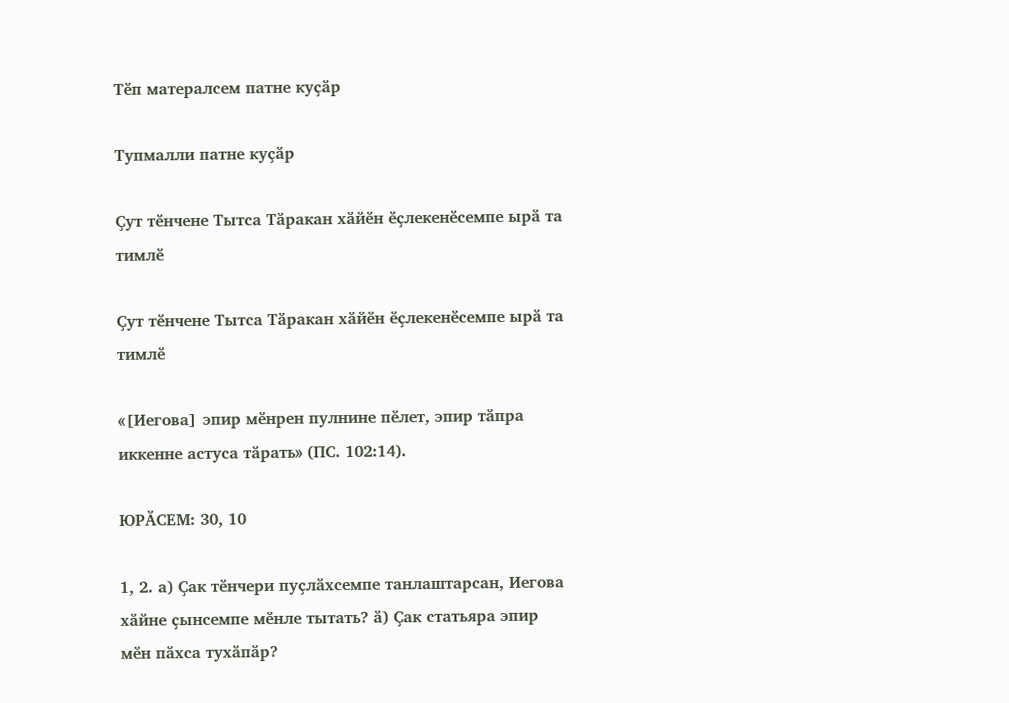Тӗп матералсем патне куҫӑр

Тупмалли патне куҫӑр

Ҫут тӗнчене Тытса Тӑракан хӑйӗн ӗҫлекенӗсемпе ырӑ та тимлӗ

Ҫут тӗнчене Тытса Тӑракан хӑйӗн ӗҫлекенӗсемпе ырӑ та тимлӗ

«[Иегова] эпир мӗнрен пулнине пӗлет, эпир тӑпра иккенне астуса тӑрать» (ПС. 102:14).

ЮРӐСЕМ: 30, 10

1, 2. а) Ҫак тӗнчери пуҫлӑхсемпе танлаштарсан, Иегова хӑйне ҫынсемпе мӗнле тытать? ӑ) Ҫак статьяра эпир мӗн пӑхса тухӑпӑр?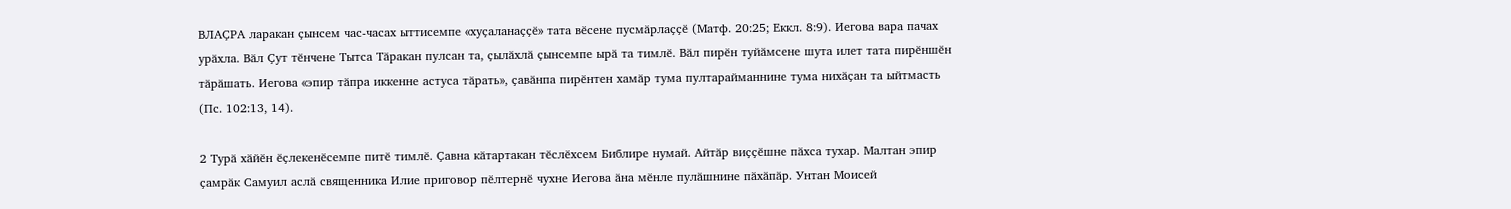ВЛАҪРА ларакан ҫынсем час-часах ыттисемпе «хуҫаланаҫҫӗ» тата вӗсене пусмӑрлаҫҫӗ (Матф. 20:25; Еккл. 8:9). Иегова вара пачах урӑхла. Вӑл Ҫут тӗнчене Тытса Тӑракан пулсан та, ҫылӑхлӑ ҫынсемпе ырӑ та тимлӗ. Вӑл пирӗн туйӑмсене шута илет тата пирӗншӗн тӑрӑшать. Иегова «эпир тӑпра иккенне астуса тӑрать», ҫавӑнпа пирӗнтен хамӑр тума пултарайманнине тума нихӑҫан та ыйтмасть (Пс. 102:13, 14).

2 Турӑ хӑйӗн ӗҫлекенӗсемпе питӗ тимлӗ. Ҫавна кӑтартакан тӗслӗхсем Библире нумай. Айтӑр виҫҫӗшне пӑхса тухар. Малтан эпир ҫамрӑк Самуил аслӑ священника Илие приговор пӗлтернӗ чухне Иегова ӑна мӗнле пулӑшнине пӑхӑпӑр. Унтан Моисей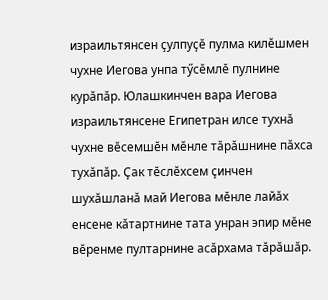израильтянсен ҫулпуҫӗ пулма килӗшмен чухне Иегова унпа тӳсӗмлӗ пулнине курӑпӑр. Юлашкинчен вара Иегова израильтянсене Египетран илсе тухнӑ чухне вӗсемшӗн мӗнле тӑрӑшнине пӑхса тухӑпӑр. Ҫак тӗслӗхсем ҫинчен шухӑшланӑ май Иегова мӗнле лайӑх енсене кӑтартнине тата унран эпир мӗне вӗренме пултарнине асӑрхама тӑрӑшӑр.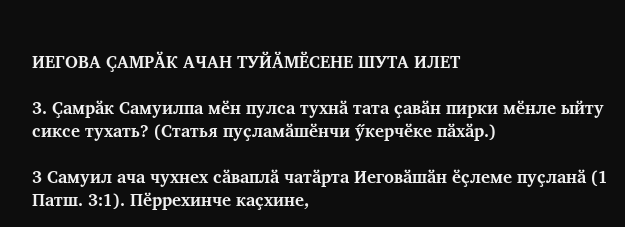ИЕГОВА ҪАМРӐК АЧАН ТУЙӐМӖСЕНЕ ШУТА ИЛЕТ

3. Ҫамрӑк Самуилпа мӗн пулса тухнӑ тата ҫавӑн пирки мӗнле ыйту сиксе тухать? (Статья пуҫламӑшӗнчи ӳкерчӗке пӑхӑр.)

3 Самуил ача чухнех сӑваплӑ чатӑрта Иеговӑшӑн ӗҫлеме пуҫланӑ (1 Патш. 3:1). Пӗррехинче каҫхине,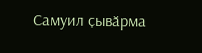Самуил ҫывӑрма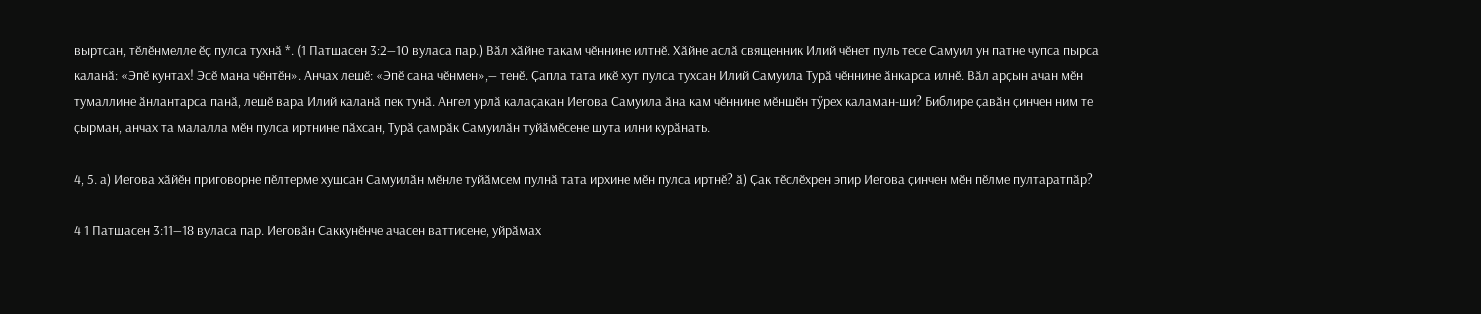выртсан, тӗлӗнмелле ӗҫ пулса тухнӑ *. (1 Патшасен 3:2—10 вуласа пар.) Вӑл хӑйне такам чӗннине илтнӗ. Хӑйне аслӑ священник Илий чӗнет пуль тесе Самуил ун патне чупса пырса каланӑ: «Эпӗ кунтах! Эсӗ мана чӗнтӗн». Анчах лешӗ: «Эпӗ сана чӗнмен»,— тенӗ. Ҫапла тата икӗ хут пулса тухсан Илий Самуила Турӑ чӗннине ӑнкарса илнӗ. Вӑл арҫын ачан мӗн тумаллине ӑнлантарса панӑ, лешӗ вара Илий каланӑ пек тунӑ. Ангел урлӑ калаҫакан Иегова Самуила ӑна кам чӗннине мӗншӗн тӳрех каламан-ши? Библире ҫавӑн ҫинчен ним те ҫырман, анчах та малалла мӗн пулса иртнине пӑхсан, Турӑ ҫамрӑк Самуилӑн туйӑмӗсене шута илни курӑнать.

4, 5. а) Иегова хӑйӗн приговорне пӗлтерме хушсан Самуилӑн мӗнле туйӑмсем пулнӑ тата ирхине мӗн пулса иртнӗ? ӑ) Ҫак тӗслӗхрен эпир Иегова ҫинчен мӗн пӗлме пултаратпӑр?

4 1 Патшасен 3:11—18 вуласа пар. Иеговӑн Саккунӗнче ачасен ваттисене, уйрӑмах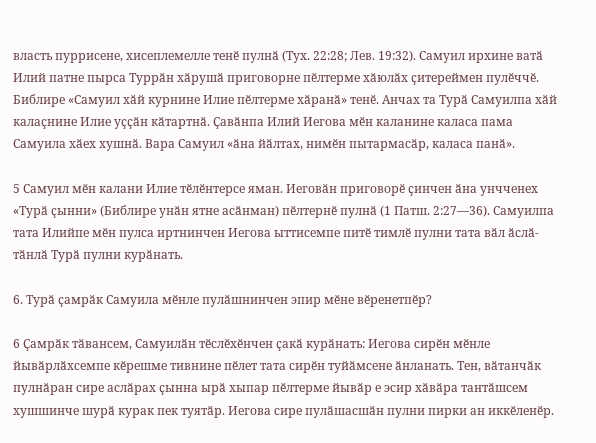власть пуррисене, хисеплемелле тенӗ пулнӑ (Тух. 22:28; Лев. 19:32). Самуил ирхине ватӑ Илий патне пырса Туррӑн хӑрушӑ приговорне пӗлтерме хӑюлӑх ҫитереймен пулӗччӗ. Библире «Самуил хӑй курнине Илие пӗлтерме хӑранӑ» тенӗ. Анчах та Турӑ Самуилпа хӑй калаҫнине Илие уҫҫӑн кӑтартнӑ. Ҫавӑнпа Илий Иегова мӗн каланине каласа пама Самуила хӑех хушнӑ. Вара Самуил «ӑна йӑлтах, нимӗн пытармасӑр, каласа панӑ».

5 Самуил мӗн калани Илие тӗлӗнтерсе яман. Иеговӑн приговорӗ ҫинчен ӑна унчченех «Турӑ ҫынни» (Библире унӑн ятне асӑнман) пӗлтернӗ пулнӑ (1 Патш. 2:27—36). Самуилпа тата Илийпе мӗн пулса иртнинчен Иегова ыттисемпе питӗ тимлӗ пулни тата вӑл ӑслӑ-тӑнлӑ Турӑ пулни курӑнать.

6. Турӑ ҫамрӑк Самуила мӗнле пулӑшнинчен эпир мӗне вӗренетпӗр?

6 Ҫамрӑк тӑвансем, Самуилӑн тӗслӗхӗнчен ҫакӑ курӑнать: Иегова сирӗн мӗнле йывӑрлӑхсемпе кӗрешме тивнине пӗлет тата сирӗн туйӑмсене ӑнланать. Тен, вӑтанчӑк пулнӑран сире аслӑрах ҫынна ырӑ хыпар пӗлтерме йывӑр е эсир хӑвӑра тантӑшсем хушшинче шурӑ курак пек туятӑр. Иегова сире пулӑшасшӑн пулни пирки ан иккӗленӗр.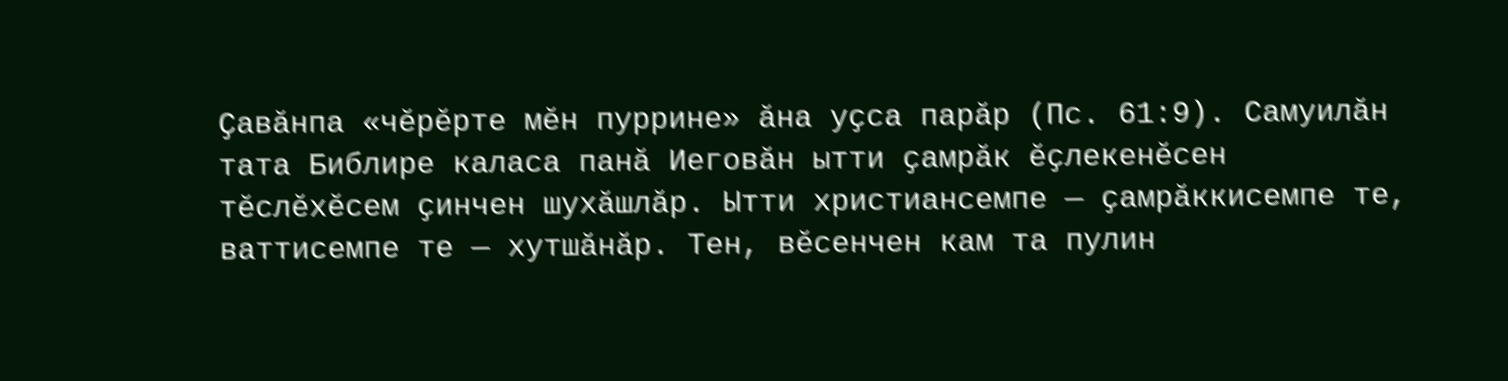Ҫавӑнпа «чӗрӗрте мӗн пуррине» ӑна уҫса парӑр (Пс. 61:9). Самуилӑн тата Библире каласа панӑ Иеговӑн ытти ҫамрӑк ӗҫлекенӗсен тӗслӗхӗсем ҫинчен шухӑшлӑр. Ытти христиансемпе — ҫамрӑккисемпе те, ваттисемпе те — хутшӑнӑр. Тен, вӗсенчен кам та пулин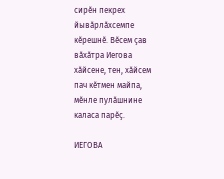сирӗн пекрех йывӑрлӑхсемпе кӗрешнӗ. Вӗсем ҫав вӑхӑтра Иегова хӑйсене, тен, хӑйсем пач кӗтмен майпа, мӗнле пулӑшнине каласа парӗҫ.

ИЕГОВА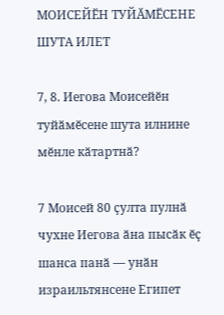МОИСЕЙӖН ТУЙӐМӖСЕНЕ ШУТА ИЛЕТ

7, 8. Иегова Моисейӗн туйӑмӗсене шута илнине мӗнле кӑтартнӑ?

7 Моисей 80 ҫулта пулнӑ чухне Иегова ӑна пысӑк ӗҫ шанса панӑ — унӑн израильтянсене Египет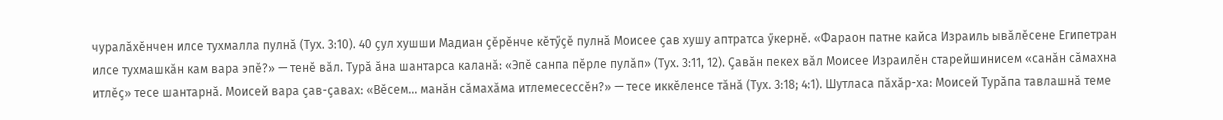чуралӑхӗнчен илсе тухмалла пулнӑ (Тух. 3:10). 40 ҫул хушши Мадиан ҫӗрӗнче кӗтӳҫӗ пулнӑ Моисее ҫав хушу аптратса ӳкернӗ. «Фараон патне кайса Израиль ывӑлӗсене Египетран илсе тухмашкӑн кам вара эпӗ?» — тенӗ вӑл. Турӑ ӑна шантарса каланӑ: «Эпӗ санпа пӗрле пулӑп» (Тух. 3:11, 12). Ҫавӑн пекех вӑл Моисее Израилӗн старейшинисем «санӑн сӑмахна итлӗҫ» тесе шантарнӑ. Моисей вара ҫав-ҫавах: «Вӗсем... манӑн сӑмахӑма итлемесессӗн?» — тесе иккӗленсе тӑнӑ (Тух. 3:18; 4:1). Шутласа пӑхӑр-ха: Моисей Турӑпа тавлашнӑ теме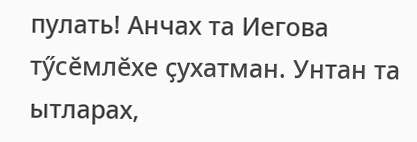пулать! Анчах та Иегова тӳсӗмлӗхе ҫухатман. Унтан та ытларах,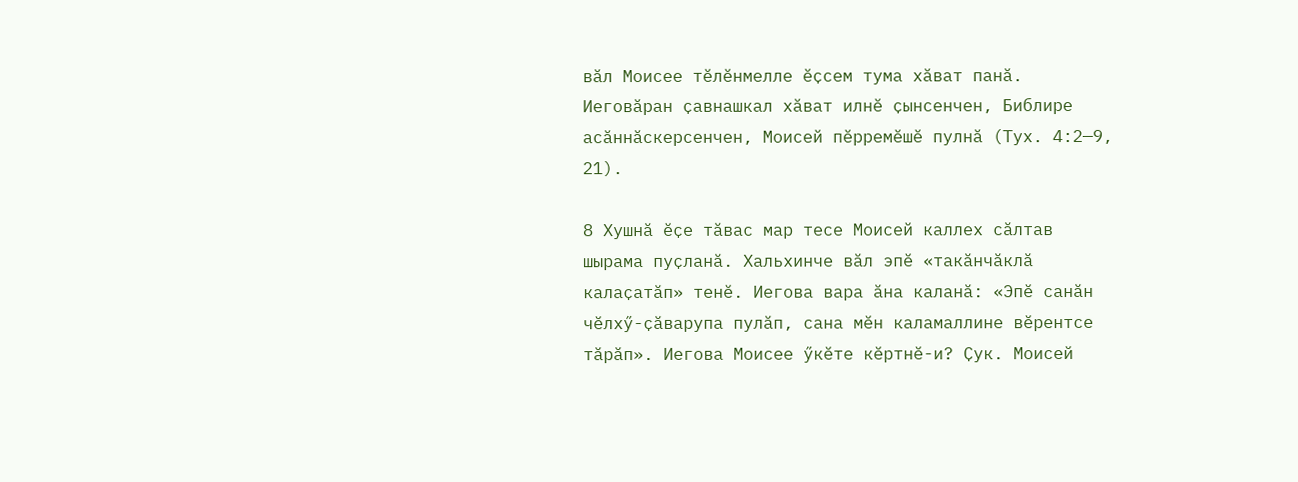вӑл Моисее тӗлӗнмелле ӗҫсем тума хӑват панӑ. Иеговӑран ҫавнашкал хӑват илнӗ ҫынсенчен, Библире асӑннӑскерсенчен, Моисей пӗрремӗшӗ пулнӑ (Тух. 4:2—9, 21).

8 Хушнӑ ӗҫе тӑвас мар тесе Моисей каллех сӑлтав шырама пуҫланӑ. Хальхинче вӑл эпӗ «такӑнчӑклӑ калаҫатӑп» тенӗ. Иегова вара ӑна каланӑ: «Эпӗ санӑн чӗлхӳ-ҫӑварупа пулӑп, сана мӗн каламаллине вӗрентсе тӑрӑп». Иегова Моисее ӳкӗте кӗртнӗ-и? Ҫук. Моисей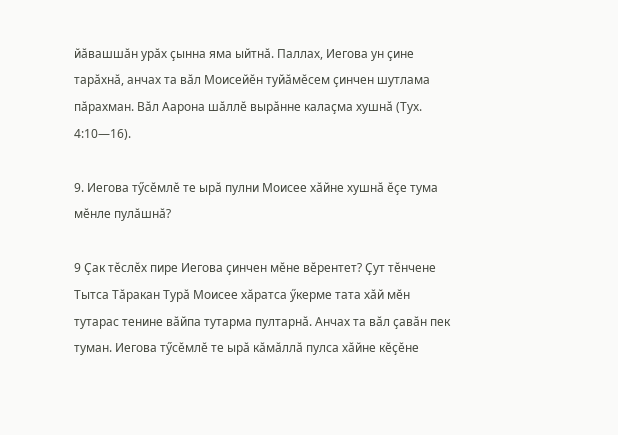йӑвашшӑн урӑх ҫынна яма ыйтнӑ. Паллах, Иегова ун ҫине тарӑхнӑ, анчах та вӑл Моисейӗн туйӑмӗсем ҫинчен шутлама пӑрахман. Вӑл Аарона шӑллӗ вырӑнне калаҫма хушнӑ (Тух. 4:10—16).

9. Иегова тӳсӗмлӗ те ырӑ пулни Моисее хӑйне хушнӑ ӗҫе тума мӗнле пулӑшнӑ?

9 Ҫак тӗслӗх пире Иегова ҫинчен мӗне вӗрентет? Ҫут тӗнчене Тытса Тӑракан Турӑ Моисее хӑратса ӳкерме тата хӑй мӗн тутарас тенине вӑйпа тутарма пултарнӑ. Анчах та вӑл ҫавӑн пек туман. Иегова тӳсӗмлӗ те ырӑ кӑмӑллӑ пулса хӑйне кӗҫӗне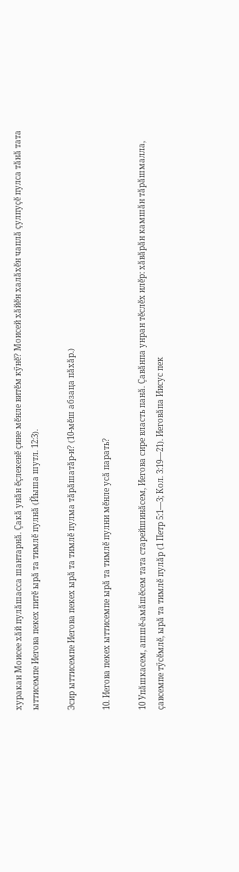хуракан Моисее хӑй пулӑшасса шантарнӑ. Ҫакӑ унӑн ӗҫлекенӗ ҫине мӗнле витӗм кӳнӗ? Моисей хӑйӗн халӑхӗн чаплӑ ҫулпуҫӗ пулса тӑнӑ тата ыттисемпе Иегова пекех питӗ ырӑ та тимлӗ пулнӑ (Йыша шутл. 12:3).

Эсир ыттисемпе Иегова пекех ырӑ та тимлӗ пулма тӑрӑшатӑр-и? (10-мӗш абзаца пӑхӑр.)

10. Иегова пекех ыттисемпе ырӑ та тимлӗ пулни мӗнле усӑ парать?

10 Упӑшкасем, ашшӗ-амӑшӗсем тата старейшинӑсем, Иегова сире власть панӑ. Ҫавӑнпа унран тӗслӗх илӗр: хӑвӑрӑн камшӑн тӑрӑшмалла, ҫавсемпе тӳсӗмлӗ, ырӑ та тимлӗ пулӑр (1 Петр 5:1—3; Кол. 3:19—21). Иеговӑпа Иисус пек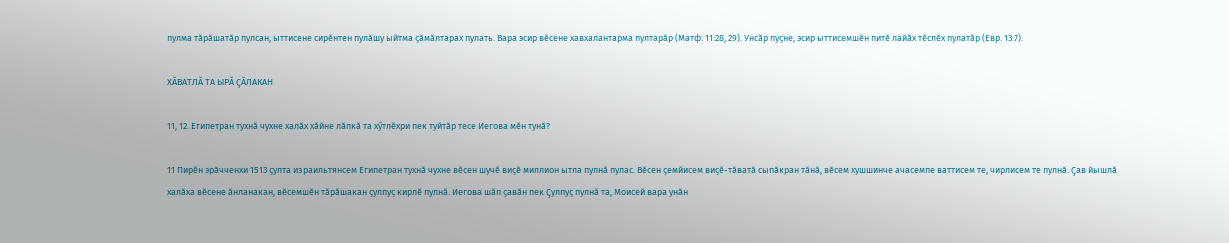пулма тӑрӑшатӑр пулсан, ыттисене сирӗнтен пулӑшу ыйтма ҫӑмӑлтарах пулать. Вара эсир вӗсене хавхалантарма пултарӑр (Матф. 11:28, 29). Унсӑр пуҫне, эсир ыттисемшӗн питӗ лайӑх тӗслӗх пулатӑр (Евр. 13:7).

ХӐВАТЛӐ ТА ЫРӐ ҪӐЛАКАН

11, 12. Египетран тухнӑ чухне халӑх хӑйне лӑпкӑ та хӳтлӗхри пек туйтӑр тесе Иегова мӗн тунӑ?

11 Пирӗн эрӑчченхи 1513 ҫулта израильтянсем Египетран тухнӑ чухне вӗсен шучӗ виҫӗ миллион ытла пулнӑ пулас. Вӗсен ҫемйисем виҫӗ-тӑватӑ сыпӑкран тӑнӑ, вӗсем хушшинче ачасемпе ваттисем те, чирлисем те пулнӑ. Ҫав йышлӑ халӑха вӗсене ӑнланакан, вӗсемшӗн тӑрӑшакан ҫулпуҫ кирлӗ пулнӑ. Иегова шӑп ҫавӑн пек Ҫулпуҫ пулнӑ та, Моисей вара унӑн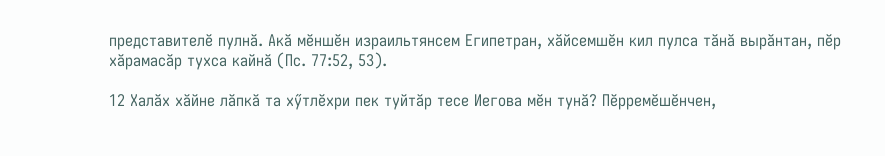представителӗ пулнӑ. Акӑ мӗншӗн израильтянсем Египетран, хӑйсемшӗн кил пулса тӑнӑ вырӑнтан, пӗр хӑрамасӑр тухса кайнӑ (Пс. 77:52, 53).

12 Халӑх хӑйне лӑпкӑ та хӳтлӗхри пек туйтӑр тесе Иегова мӗн тунӑ? Пӗрремӗшӗнчен,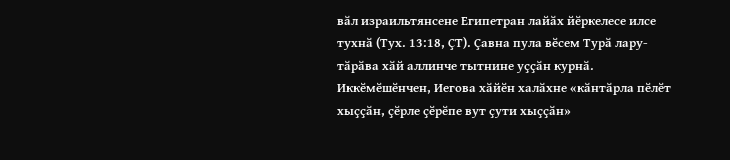вӑл израильтянсене Египетран лайӑх йӗркелесе илсе тухнӑ (Тух. 13:18, ҪТ). Ҫавна пула вӗсем Турӑ лару-тӑрӑва хӑй аллинче тытнине уҫҫӑн курнӑ. Иккӗмӗшӗнчен, Иегова хӑйӗн халӑхне «кӑнтӑрла пӗлӗт хыҫҫӑн, ҫӗрле ҫӗрӗпе вут ҫути хыҫҫӑн»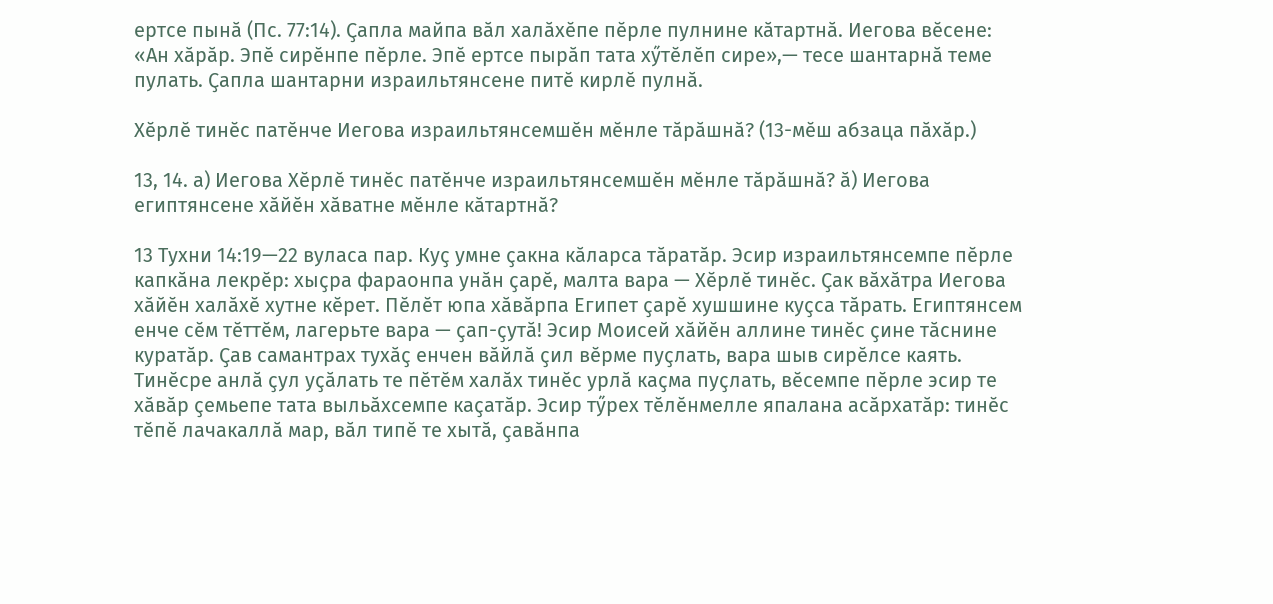ертсе пынӑ (Пс. 77:14). Ҫапла майпа вӑл халӑхӗпе пӗрле пулнине кӑтартнӑ. Иегова вӗсене: «Ан хӑрӑр. Эпӗ сирӗнпе пӗрле. Эпӗ ертсе пырӑп тата хӳтӗлӗп сире»,— тесе шантарнӑ теме пулать. Ҫапла шантарни израильтянсене питӗ кирлӗ пулнӑ.

Хӗрлӗ тинӗс патӗнче Иегова израильтянсемшӗн мӗнле тӑрӑшнӑ? (13-мӗш абзаца пӑхӑр.)

13, 14. а) Иегова Хӗрлӗ тинӗс патӗнче израильтянсемшӗн мӗнле тӑрӑшнӑ? ӑ) Иегова египтянсене хӑйӗн хӑватне мӗнле кӑтартнӑ?

13 Тухни 14:19—22 вуласа пар. Куҫ умне ҫакна кӑларса тӑратӑр. Эсир израильтянсемпе пӗрле капкӑна лекрӗр: хыҫра фараонпа унӑн ҫарӗ, малта вара — Хӗрлӗ тинӗс. Ҫак вӑхӑтра Иегова хӑйӗн халӑхӗ хутне кӗрет. Пӗлӗт юпа хӑвӑрпа Египет ҫарӗ хушшине куҫса тӑрать. Египтянсем енче сӗм тӗттӗм, лагерьте вара — ҫап-ҫутӑ! Эсир Моисей хӑйӗн аллине тинӗс ҫине тӑснине куратӑр. Ҫав самантрах тухӑҫ енчен вӑйлӑ ҫил вӗрме пуҫлать, вара шыв сирӗлсе каять. Тинӗсре анлӑ ҫул уҫӑлать те пӗтӗм халӑх тинӗс урлӑ каҫма пуҫлать, вӗсемпе пӗрле эсир те хӑвӑр ҫемьепе тата выльӑхсемпе каҫатӑр. Эсир тӳрех тӗлӗнмелле япалана асӑрхатӑр: тинӗс тӗпӗ лачакаллӑ мар, вӑл типӗ те хытӑ, ҫавӑнпа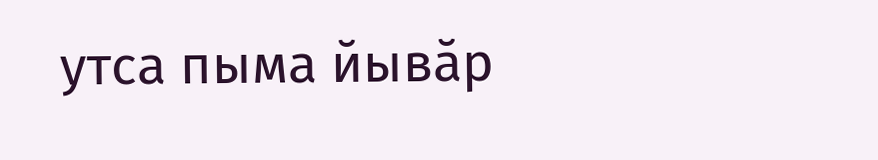утса пыма йывӑр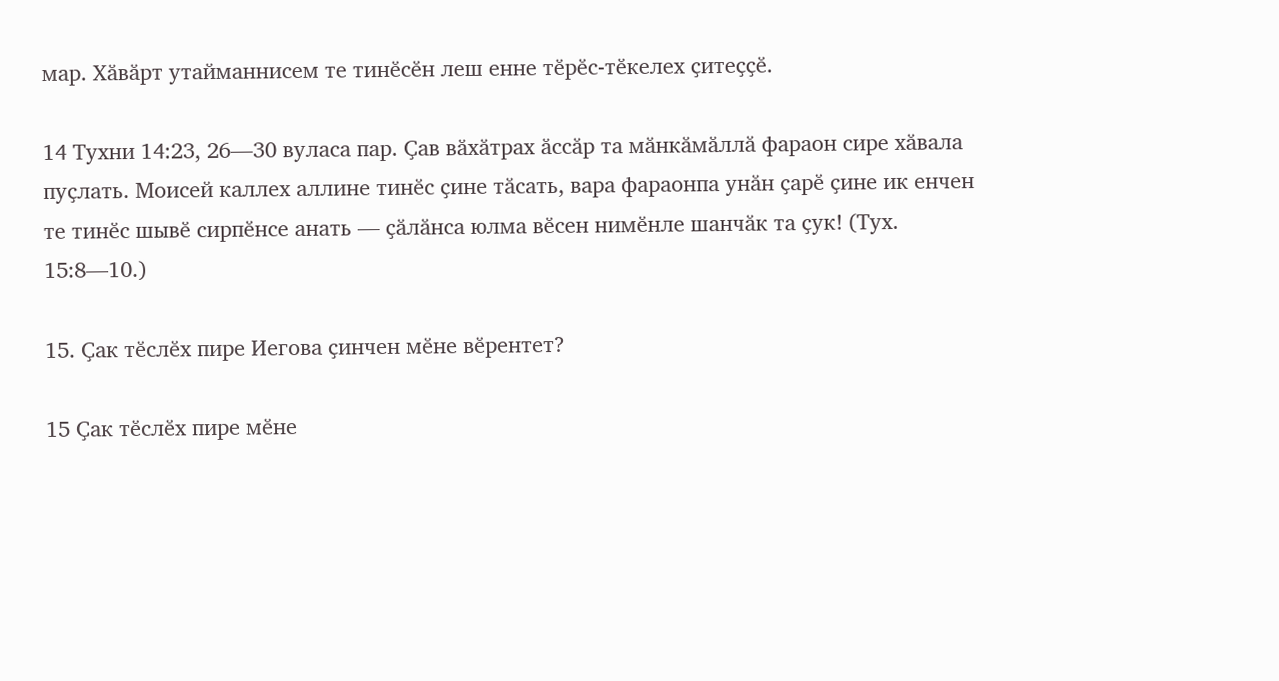мар. Хӑвӑрт утайманнисем те тинӗсӗн леш енне тӗрӗс-тӗкелех ҫитеҫҫӗ.

14 Тухни 14:23, 26—30 вуласа пар. Ҫав вӑхӑтрах ӑссӑр та мӑнкӑмӑллӑ фараон сире хӑвала пуҫлать. Моисей каллех аллине тинӗс ҫине тӑсать, вара фараонпа унӑн ҫарӗ ҫине ик енчен те тинӗс шывӗ сирпӗнсе анать — ҫӑлӑнса юлма вӗсен нимӗнле шанчӑк та ҫук! (Тух. 15:8—10.)

15. Ҫак тӗслӗх пире Иегова ҫинчен мӗне вӗрентет?

15 Ҫак тӗслӗх пире мӗне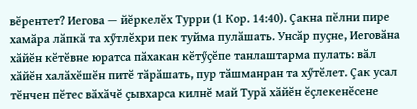вӗрентет? Иегова — йӗркелӗх Турри (1 Кор. 14:40). Ҫакна пӗлни пире хамӑра лӑпкӑ та хӳтлӗхри пек туйма пулӑшать. Унсӑр пуҫне, Иеговӑна хӑйӗн кӗтӗвне юратса пӑхакан кӗтӳҫӗпе танлаштарма пулать: вӑл хӑйӗн халӑхӗшӗн питӗ тӑрӑшать, пур тӑшманран та хӳтӗлет. Ҫак усал тӗнчен пӗтес вӑхӑчӗ ҫывхарса килнӗ май Турӑ хӑйӗн ӗҫлекенӗсене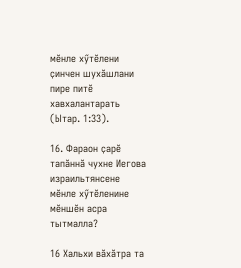мӗнле хӳтӗлени ҫинчен шухӑшлани пире питӗ хавхалантарать (Ытар. 1:33).

16. Фараон ҫарӗ тапӑннӑ чухне Иегова израильтянсене мӗнле хӳтӗленине мӗншӗн асра тытмалла?

16 Хальхи вӑхӑтра та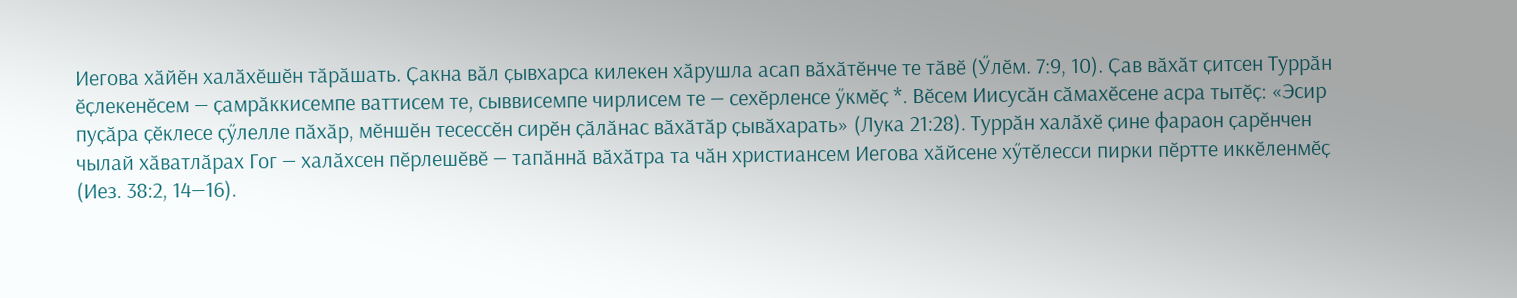Иегова хӑйӗн халӑхӗшӗн тӑрӑшать. Ҫакна вӑл ҫывхарса килекен хӑрушла асап вӑхӑтӗнче те тӑвӗ (Ӳлӗм. 7:9, 10). Ҫав вӑхӑт ҫитсен Туррӑн ӗҫлекенӗсем — ҫамрӑккисемпе ваттисем те, сыввисемпе чирлисем те — сехӗрленсе ӳкмӗҫ *. Вӗсем Иисусӑн сӑмахӗсене асра тытӗҫ: «Эсир пуҫӑра ҫӗклесе ҫӳлелле пӑхӑр, мӗншӗн тесессӗн сирӗн ҫӑлӑнас вӑхӑтӑр ҫывӑхарать» (Лука 21:28). Туррӑн халӑхӗ ҫине фараон ҫарӗнчен чылай хӑватлӑрах Гог — халӑхсен пӗрлешӗвӗ — тапӑннӑ вӑхӑтра та чӑн христиансем Иегова хӑйсене хӳтӗлесси пирки пӗртте иккӗленмӗҫ (Иез. 38:2, 14—16).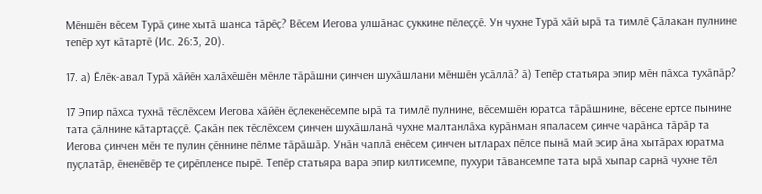Мӗншӗн вӗсем Турӑ ҫине хытӑ шанса тӑрӗҫ? Вӗсем Иегова улшӑнас ҫуккине пӗлеҫҫӗ. Ун чухне Турӑ хӑй ырӑ та тимлӗ Ҫӑлакан пулнине тепӗр хут кӑтартӗ (Ис. 26:3, 20).

17. а) Ӗлӗк-авал Турӑ хӑйӗн халӑхӗшӗн мӗнле тӑрӑшни ҫинчен шухӑшлани мӗншӗн усӑллӑ? ӑ) Тепӗр статьяра эпир мӗн пӑхса тухӑпӑр?

17 Эпир пӑхса тухнӑ тӗслӗхсем Иегова хӑйӗн ӗҫлекенӗсемпе ырӑ та тимлӗ пулнине, вӗсемшӗн юратса тӑрӑшнине, вӗсене ертсе пынине тата ҫӑлнине кӑтартаҫҫӗ. Ҫакӑн пек тӗслӗхсем ҫинчен шухӑшланӑ чухне малтанлӑха курӑнман япаласем ҫинче чарӑнса тӑрӑр та Иегова ҫинчен мӗн те пулин ҫӗннине пӗлме тӑрӑшӑр. Унӑн чаплӑ енӗсем ҫинчен ытларах пӗлсе пынӑ май эсир ӑна хытӑрах юратма пуҫлатӑр, ӗненӗвӗр те ҫирӗпленсе пырӗ. Тепӗр статьяра вара эпир килтисемпе, пухури тӑвансемпе тата ырӑ хыпар сарнӑ чухне тӗл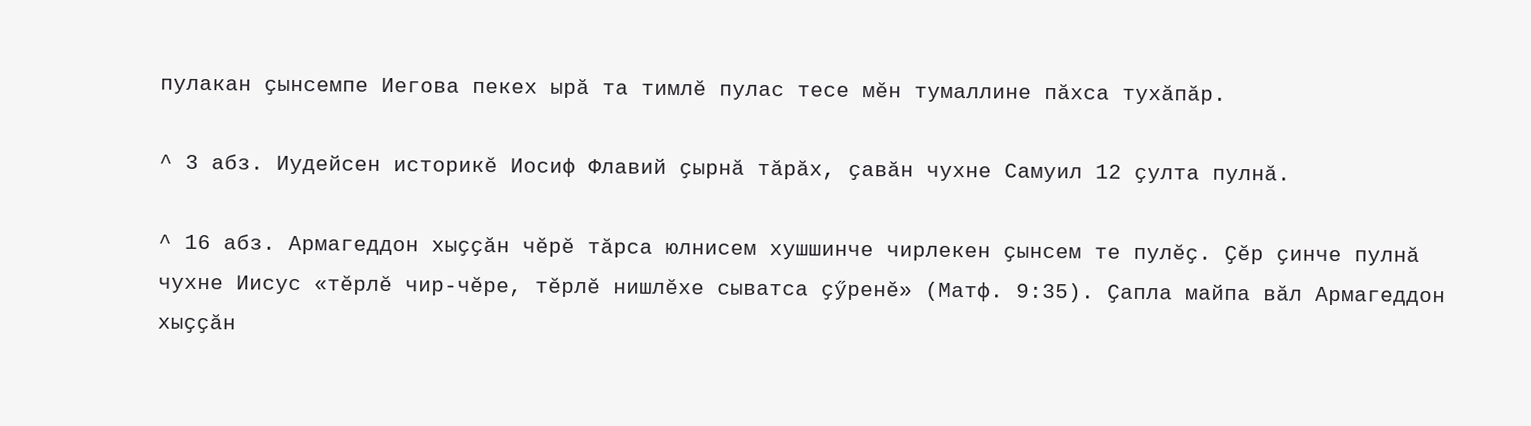пулакан ҫынсемпе Иегова пекех ырӑ та тимлӗ пулас тесе мӗн тумаллине пӑхса тухӑпӑр.

^ 3 абз. Иудейсен историкӗ Иосиф Флавий ҫырнӑ тӑрӑх, ҫавӑн чухне Самуил 12 ҫулта пулнӑ.

^ 16 абз. Армагеддон хыҫҫӑн чӗрӗ тӑрса юлнисем хушшинче чирлекен ҫынсем те пулӗҫ. Ҫӗр ҫинче пулнӑ чухне Иисус «тӗрлӗ чир-чӗре, тӗрлӗ нишлӗхе сыватса ҫӳренӗ» (Матф. 9:35). Ҫапла майпа вӑл Армагеддон хыҫҫӑн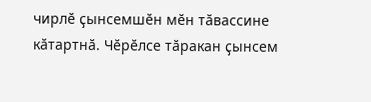чирлӗ ҫынсемшӗн мӗн тӑвассине кӑтартнӑ. Чӗрӗлсе тӑракан ҫынсем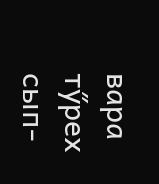вара тӳрех сып-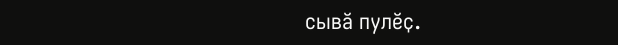сывӑ пулӗҫ.